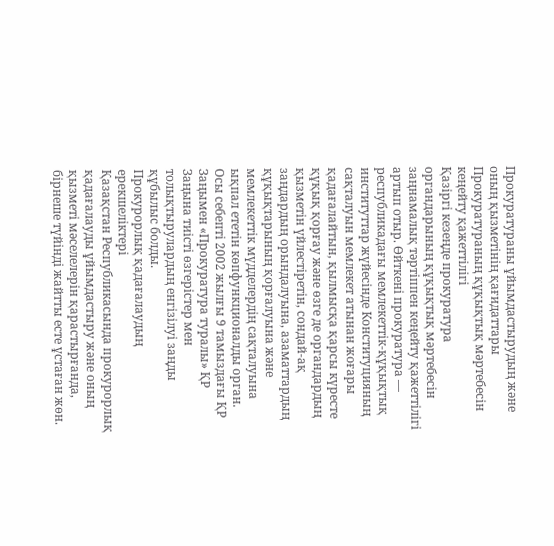Прокуратураны ұйымдастырудың және оның қызметінің қағидаттары
Прокуратураның құқықтық мәртебесін кеңейту қажеттілігі
Қазіргі кезеңде прокуратура органдарының құқықтық мәртебесін заңнамалық тәртіппен кеңейту қажеттілігі артып отыр. Өйткені прокуратура — республикадағы мемлекеттік-құқықтық институттар жүйесінде Конституцияның сақталуын мемлекет атынан жоғары қадағалайтын, қылмысқа қарсы күресте құқық қорғау және өзге де органдардың қызметін үйлестіретін, сондай-ақ заңдардың орындалуына, азаматтардың құқықтарының қорғалуына және мемлекеттік мүдделердің сақталуына ықпал ететін көпфункционалды орган.
Осы себепті 2002 жылғы 9 тамыздағы ҚР Заңымен «Прокуратура туралы» ҚР Заңына тиісті өзгерістер мен толықтырулардың енгізілуі заңды құбылыс болды.
Прокурорлық қадағалаудың ерекшеліктері
Қазақстан Республикасында прокурорлық қадағалауды ұйымдастыру және оның қызметі мәселелерін қарастырғанда, бірнеше түйінді жайтты есте ұстаған жөн.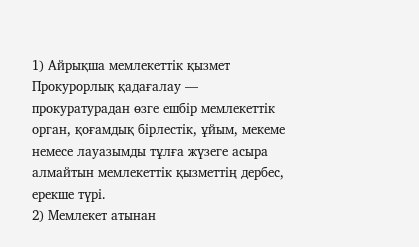1) Айрықша мемлекеттік қызмет
Прокурорлық қадағалау — прокуратурадан өзге ешбір мемлекеттік орган, қоғамдық бірлестік, ұйым, мекеме немесе лауазымды тұлға жүзеге асыра алмайтын мемлекеттік қызметтің дербес, ерекше түрі.
2) Мемлекет атынан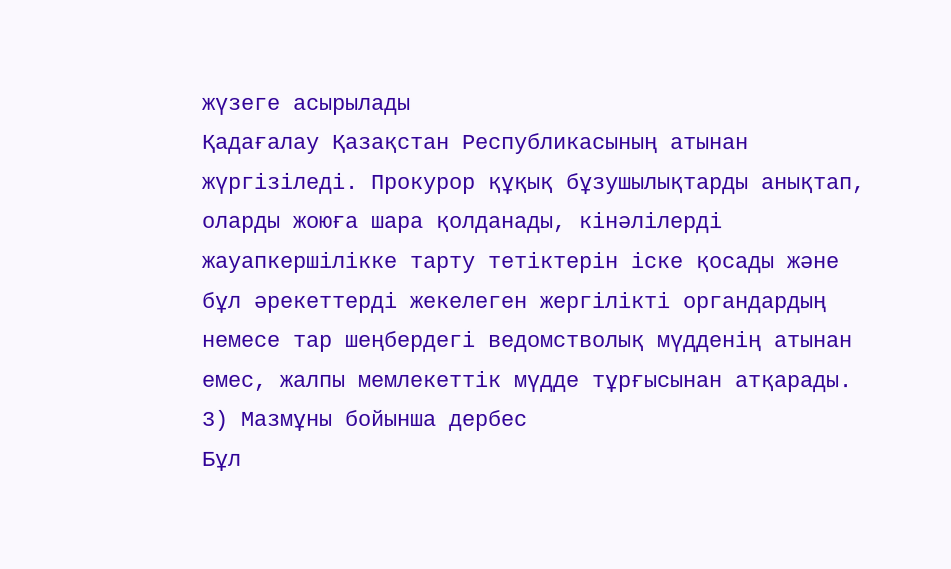жүзеге асырылады
Қадағалау Қазақстан Республикасының атынан жүргізіледі. Прокурор құқық бұзушылықтарды анықтап, оларды жоюға шара қолданады, кінәлілерді жауапкершілікке тарту тетіктерін іске қосады және бұл әрекеттерді жекелеген жергілікті органдардың немесе тар шеңбердегі ведомстволық мүдденің атынан емес, жалпы мемлекеттік мүдде тұрғысынан атқарады.
3) Мазмұны бойынша дербес
Бұл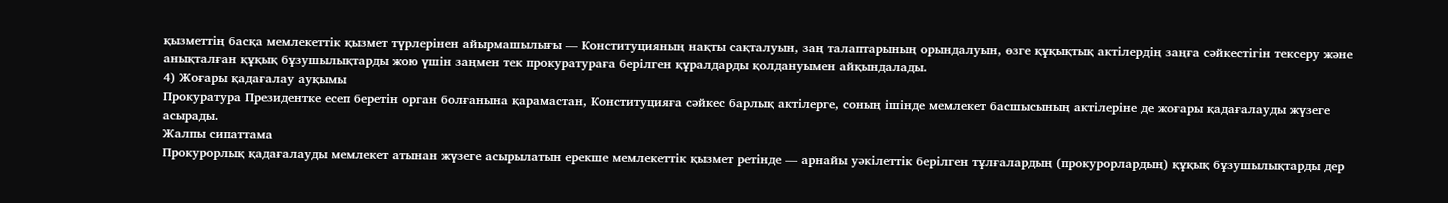қызметтің басқа мемлекеттік қызмет түрлерінен айырмашылығы — Конституцияның нақты сақталуын, заң талаптарының орындалуын, өзге құқықтық актілердің заңға сәйкестігін тексеру және анықталған құқық бұзушылықтарды жою үшін заңмен тек прокуратураға берілген құралдарды қолдануымен айқындалады.
4) Жоғары қадағалау ауқымы
Прокуратура Президентке есеп беретін орган болғанына қарамастан, Конституцияға сәйкес барлық актілерге, соның ішінде мемлекет басшысының актілеріне де жоғары қадағалауды жүзеге асырады.
Жалпы сипаттама
Прокурорлық қадағалауды мемлекет атынан жүзеге асырылатын ерекше мемлекеттік қызмет ретінде — арнайы уәкілеттік берілген тұлғалардың (прокурорлардың) құқық бұзушылықтарды дер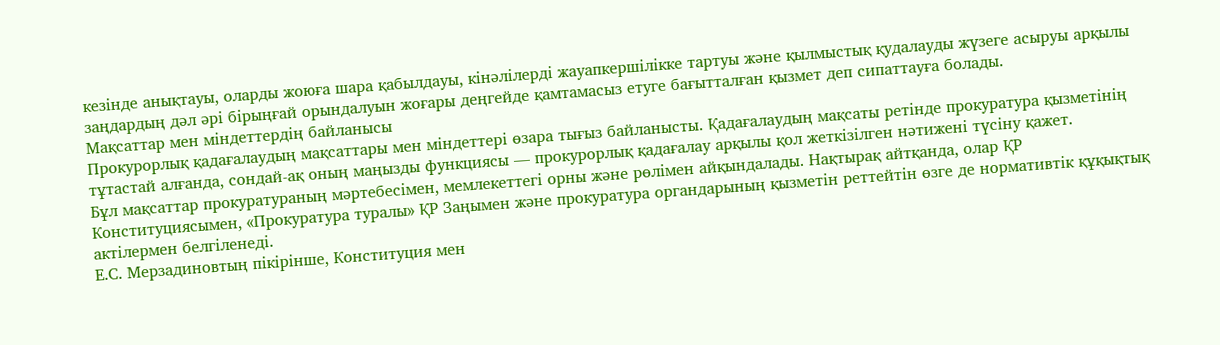кезінде анықтауы, оларды жоюға шара қабылдауы, кінәлілерді жауапкершілікке тартуы және қылмыстық қудалауды жүзеге асыруы арқылы заңдардың дәл әрі бірыңғай орындалуын жоғары деңгейде қамтамасыз етуге бағытталған қызмет деп сипаттауға болады.
Мақсаттар мен міндеттердің байланысы
Прокурорлық қадағалаудың мақсаттары мен міндеттері өзара тығыз байланысты. Қадағалаудың мақсаты ретінде прокуратура қызметінің тұтастай алғанда, сондай-ақ оның маңызды функциясы — прокурорлық қадағалау арқылы қол жеткізілген нәтижені түсіну қажет.
Бұл мақсаттар прокуратураның мәртебесімен, мемлекеттегі орны және рөлімен айқындалады. Нақтырақ айтқанда, олар ҚР Конституциясымен, «Прокуратура туралы» ҚР Заңымен және прокуратура органдарының қызметін реттейтін өзге де нормативтік құқықтық актілермен белгіленеді.
Е.С. Мерзадиновтың пікірінше, Конституция мен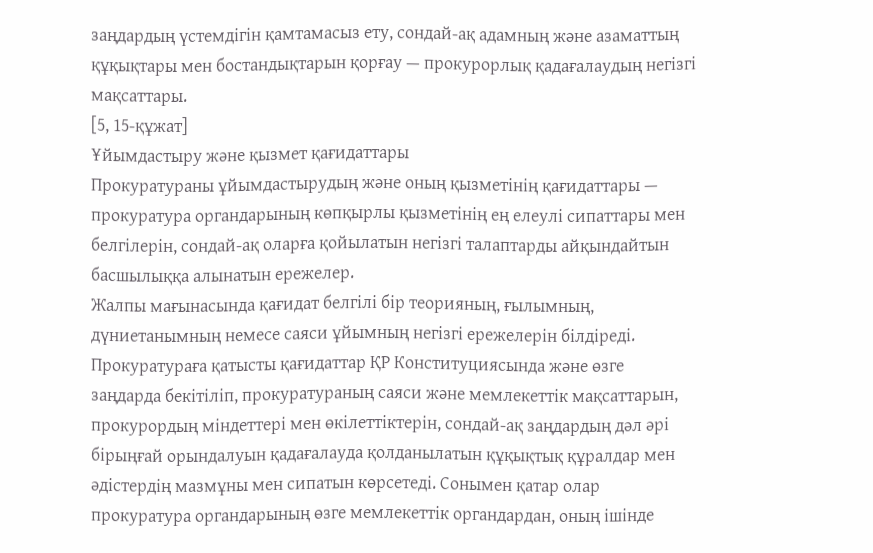заңдардың үстемдігін қамтамасыз ету, сондай-ақ адамның және азаматтың құқықтары мен бостандықтарын қорғау — прокурорлық қадағалаудың негізгі мақсаттары.
[5, 15-құжат]
Ұйымдастыру және қызмет қағидаттары
Прокуратураны ұйымдастырудың және оның қызметінің қағидаттары — прокуратура органдарының көпқырлы қызметінің ең елеулі сипаттары мен белгілерін, сондай-ақ оларға қойылатын негізгі талаптарды айқындайтын басшылыққа алынатын ережелер.
Жалпы мағынасында қағидат белгілі бір теорияның, ғылымның, дүниетанымның немесе саяси ұйымның негізгі ережелерін білдіреді. Прокуратураға қатысты қағидаттар ҚР Конституциясында және өзге заңдарда бекітіліп, прокуратураның саяси және мемлекеттік мақсаттарын, прокурордың міндеттері мен өкілеттіктерін, сондай-ақ заңдардың дәл әрі бірыңғай орындалуын қадағалауда қолданылатын құқықтық құралдар мен әдістердің мазмұны мен сипатын көрсетеді. Сонымен қатар олар прокуратура органдарының өзге мемлекеттік органдардан, оның ішінде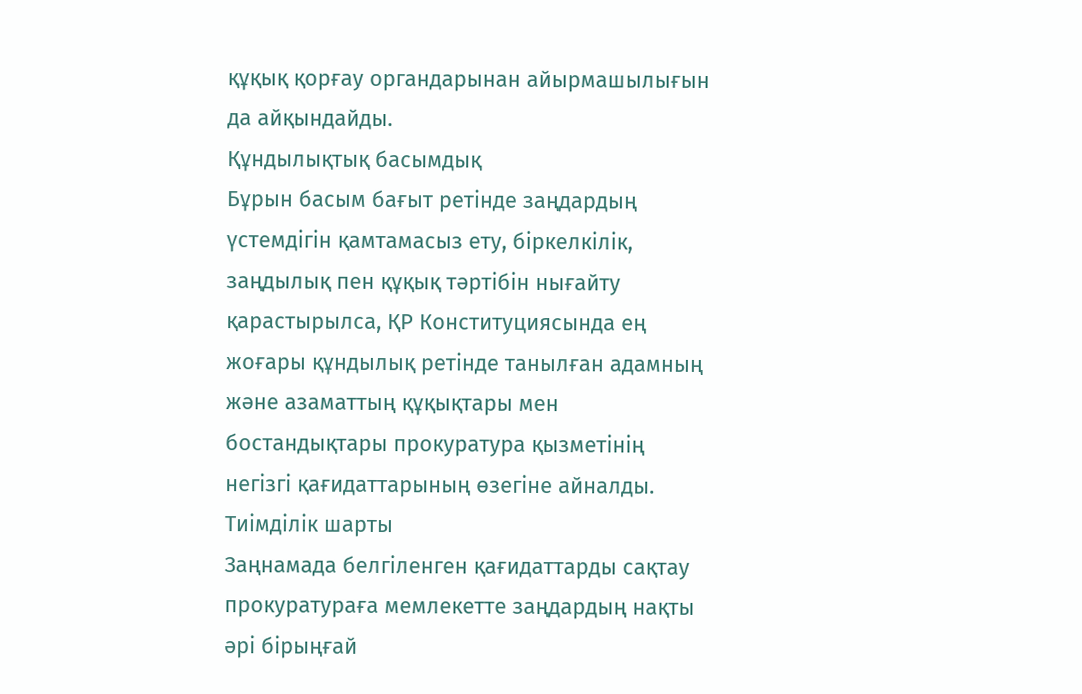құқық қорғау органдарынан айырмашылығын да айқындайды.
Құндылықтық басымдық
Бұрын басым бағыт ретінде заңдардың үстемдігін қамтамасыз ету, біркелкілік, заңдылық пен құқық тәртібін нығайту қарастырылса, ҚР Конституциясында ең жоғары құндылық ретінде танылған адамның және азаматтың құқықтары мен бостандықтары прокуратура қызметінің негізгі қағидаттарының өзегіне айналды.
Тиімділік шарты
Заңнамада белгіленген қағидаттарды сақтау прокуратураға мемлекетте заңдардың нақты әрі бірыңғай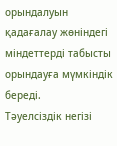орындалуын қадағалау жөніндегі міндеттерді табысты орындауға мүмкіндік береді.
Тәуелсіздік негізі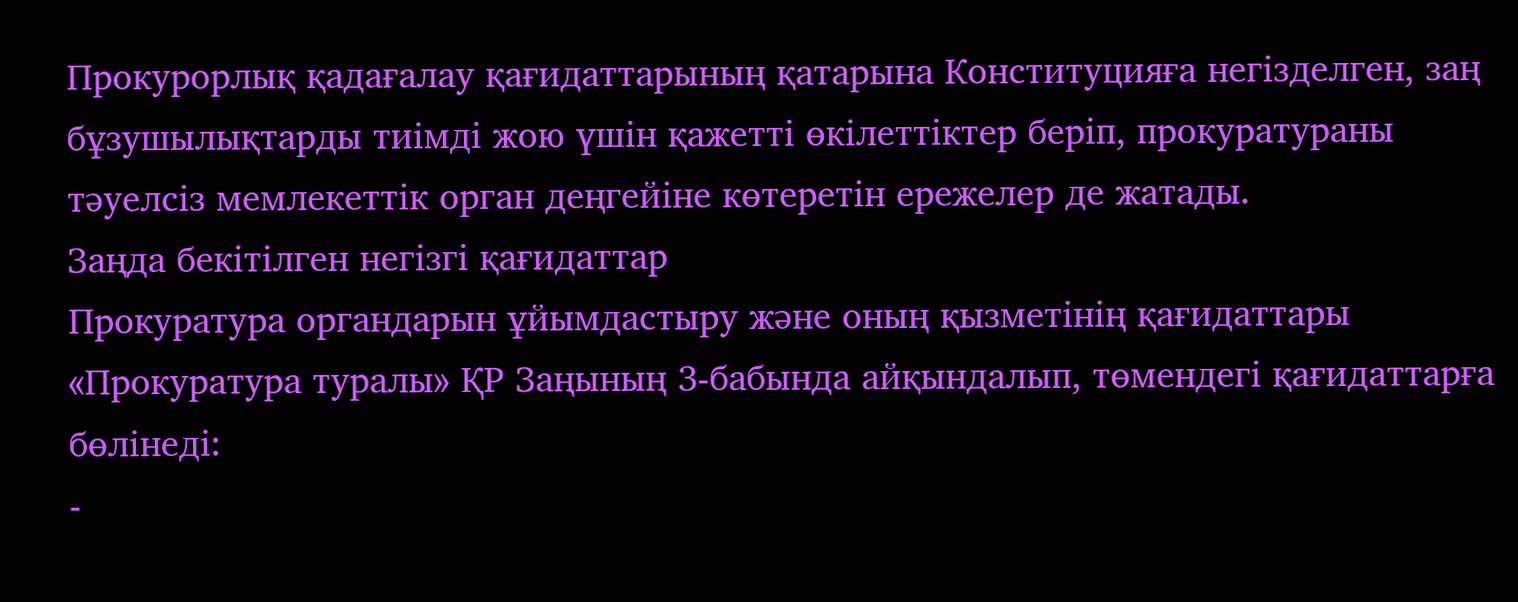Прокурорлық қадағалау қағидаттарының қатарына Конституцияға негізделген, заң бұзушылықтарды тиімді жою үшін қажетті өкілеттіктер беріп, прокуратураны тәуелсіз мемлекеттік орган деңгейіне көтеретін ережелер де жатады.
Заңда бекітілген негізгі қағидаттар
Прокуратура органдарын ұйымдастыру және оның қызметінің қағидаттары «Прокуратура туралы» ҚР Заңының 3-бабында айқындалып, төмендегі қағидаттарға бөлінеді:
-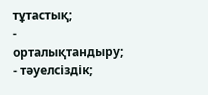тұтастық;
- орталықтандыру;
- тәуелсіздік;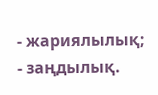- жариялылық;
- заңдылық.